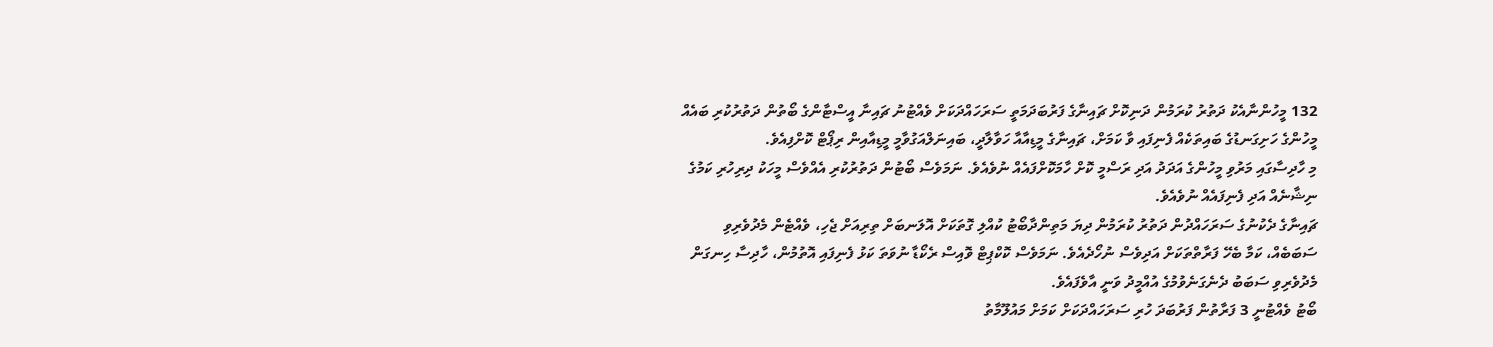132 މީހުންނާއެކު ދަތުރު ކުރަމުން ދަނިކޮށް ޗައިނާގެ ފަރުބަދަމަތީ ސަރަހައްދަކަށް ވެއްޓުނު ޗައިނާ އީސްޓާންގެ ބޯތުން ދަތުރުކުރި ބައެއް މީހުންގެ ހަށިގަނޑުގެ ބައިތަކެއް ފެނިފައި ވާ ކަމަށް، ޗައިނާގެ މީޑިއާއާ ހަވާލާދީ، ބައިނަލްއަގުވާމީ މީޑިއާއިން ރިޕޯޓް ކޮށްފިއެވެ.
މި ހާދިސާގައި މަރުވި މީހުންގެ އަދަދު އަދި ރަސްމީ ކޮށް ހާމަކޮށްފައެއް ނުވެއެވެ. ނަމަވެސް ބޯޓުން ދަތުރުކުރި އެއްވެސް މީހަކު ދިރިހުރި ކަމުގެ ނިޝާނެއް އަދި ފެނިފައެއް ނުވެއެވެ.
ޗައިނާގެ ދެކުނުގެ ސަރަހައްދުން ދަތުރު ކުރަމުން ދިޔަ މަތިންދާބޯޓު ކުއްލި ގޮތަކަށް އޮލަނބަށް ތިރިއަށް ޖެހި، ވެއްޓެން މެދުވެރިވި ސަބަބެއް، ކަމާ ބެހޭ ފަރާތްތަކަށް އަދިވެސް ނުހޯދެއެވެ. ނަމަވެސް ކޮކްޕިޓް ވޮއިސް ރެކޯޑާ ނުވަތަ ކަޅު ފެނިފައި އޮތުމުން، ހާދިސާ ހިނގަން މެދުވެރިވި ސަބަބު ދެނެގަނެވުމުގެ އުއްމީދު ވަނީ އާވެފައެވެ.
ބޯޓު ވެއްޓުނީ 3 ފަރާތުން ފަރުބަދަ ހުރި ސަރަހައްދަކަށް ކަމަށް މައުލޫމާތު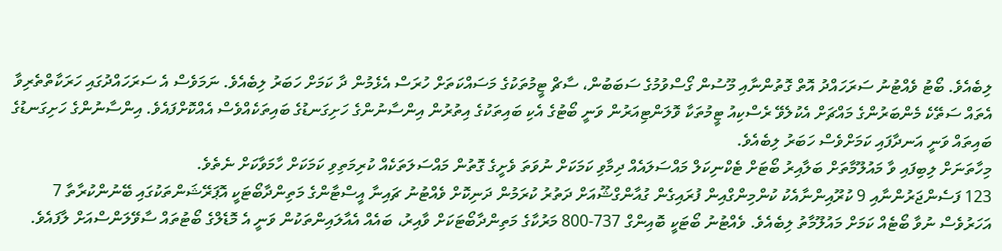ލިބެއެވެ. ބޯޓު ވެއްޓުނު ސަރަހައްދު އޮތް ގޮތުންނާއި މޫސުން ގޯސްވުމުގެ ސަބަބުން، ސާޗް ޓީމުތަކުގެ މަސައްކަތަށް ހުރަސް އެޅެމުން ދާ ކަމަށް ހަބަރު ލިބެއެވެ. ނަމަވެސް އެ ސަރަހައްދުގައި ހަރަކާތްތެރިވާ އެތައް ސަތޭކެ މެންބަރުންގެ މައްޗަށް އެކުލެވޭ ރެސްކިއު ޓީމުތަކާ ވޮލަންޓިއަރުން ވަނީ ބޯޓުގެ އެކި ބައިތަކުގެ އިތުރުން އިންސާނުންގެ ހަށިގަނޑުގެ ބައިތަކެއްވެސް އެއްކޮށްފައެވެ. އިންސާނުންގެ ހަށިގަނޑުގެ ބައިތައް ވަނީ އަނދާފައި ކަމަށްވެސް ހަބަރު ލިބެއެވެ.
މިހާތަނަށް ލިބިފައި ވާ މައުލޫމާތަށް ބަލާއިރު ބޯޓަށް ޓެކްނިކަލް މައްސަލައެއް ދިމާވި ކަމަކަށް ނުވަތަ ވެށީގެ ގޮތުން މައްސަލަތަކެއް ކުރިމަތިވި ކަމަކަށް ހާމަވާކަށް ނެތެވެ.
123 ފަސެންޖަރުންނާއި 9 ކުރޫއިންނާއެކު ކުންމިންގްއިން ފުރައިގެން ގުއާންގްޝޫއަށް ދަތުރު ކުރަމުން ދަނިކޮށް ވެއްޓުނު ޗައިނާ އީސްޓާންގެ މަތިންދާބޯޓަކީ އޮޕަރޭޝަންތަކުގައި ބޭނުންކުރާތާ 7 އަހަރުވެސް ނުވާ ބޯޓެއް ކަމަށް މައުލޫމާތު ލިބެއެވެ. ވެއްޓުނު ބޯޓަކީ ބޮއިންގް 737-800 މަރުކާގެ މަތިންދާބޯޓަކަށް ވާއިރު، ބައެއް އެއާލައިންތަކުން ވަނީ އެ މޮޑެލްގެ ބޯޓުތައް ސާވޭލަންސްއަށް ލާފައެވެ.